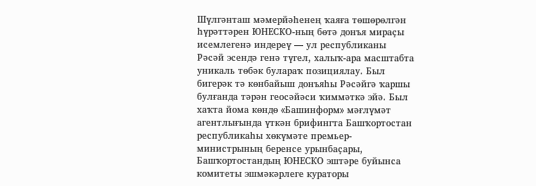Шүлгәнташ мәмерйәһенең ҡаяға төшөрөлгән һүрәттәрен ЮНЕСКО-ның бөтә донъя мираҫы исемлегенә индереү — ул республиканы Рәсәй эсендә генә түгел, халыҡ-ара масштабта уникаль төбәк булараҡ позициялау. Был бигерәк тә көнбайыш донъяһы Рәсәйгә ҡаршы булғанда тәрән геосәйәси ҡиммәткә эйә. Был хаҡта йома көндө «Башинформ» мәғлүмәт агентлығында үткән брифингта Башҡортостан республикаһы хөкүмәте премьер-министрының беренсе урынбаҫары, Башҡортостандың ЮНЕСКО эштәре буйынса комитеты эшмәкәрлеге кураторы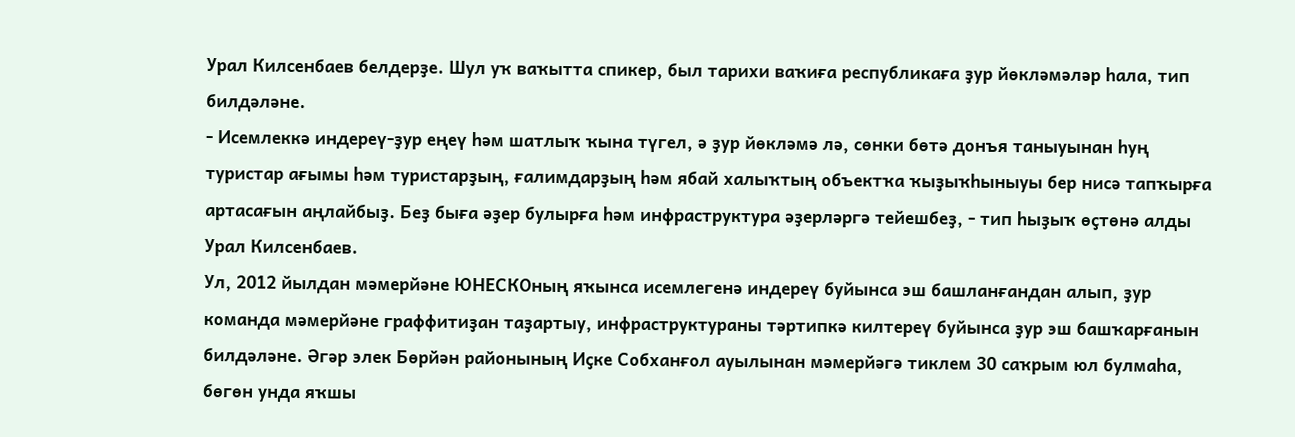Урал Килсенбаев белдерҙе. Шул уҡ ваҡытта спикер, был тарихи ваҡиға республикаға ҙур йөкләмәләр һала, тип билдәләне.
- Исемлеккә индереү-ҙур еңеү һәм шатлыҡ ҡына түгел, ә ҙур йөкләмә лә, сөнки бөтә донъя таныуынан һуң туристар ағымы һәм туристарҙың, ғалимдарҙың һәм ябай халыҡтың объектҡа ҡыҙыҡһыныуы бер нисә тапҡырға артасағын аңлайбыҙ. Беҙ быға әҙер булырға һәм инфраструктура әҙерләргә тейешбеҙ, - тип һыҙыҡ өҫтөнә алды Урал Килсенбаев.
Ул, 2012 йылдан мәмерйәне ЮНЕСКОның яҡынса исемлегенә индереү буйынса эш башланғандан алып, ҙур команда мәмерйәне граффитиҙан таҙартыу, инфраструктураны тәртипкә килтереү буйынса ҙур эш башҡарғанын билдәләне. Әгәр элек Бөрйән районының Иҫке Собханғол ауылынан мәмерйәгә тиклем 30 саҡрым юл булмаһа, бөгөн унда яҡшы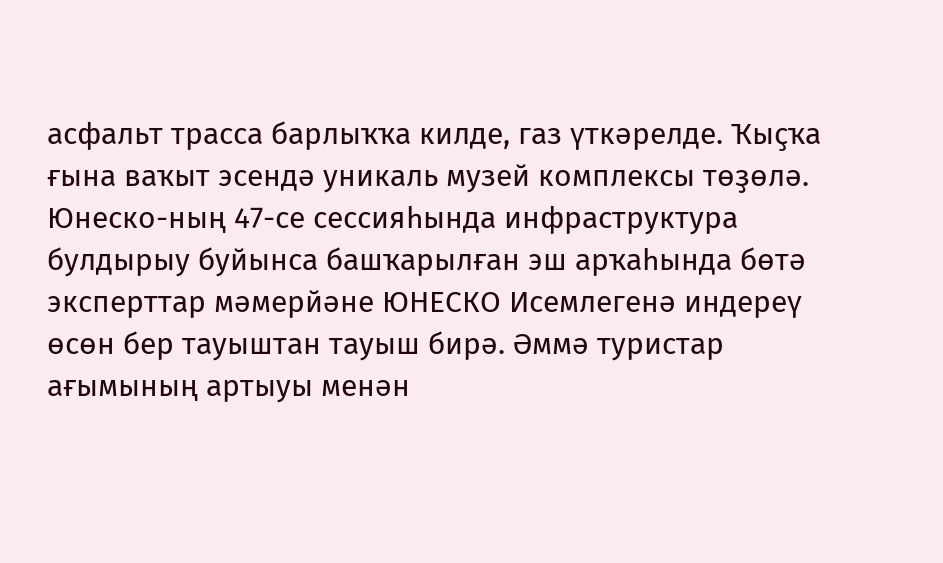асфальт трасса барлыҡҡа килде, газ үткәрелде. Ҡыҫҡа ғына ваҡыт эсендә уникаль музей комплексы төҙөлә. Юнеско-ның 47-се сессияһында инфраструктура булдырыу буйынса башҡарылған эш арҡаһында бөтә эксперттар мәмерйәне ЮНЕСКО Исемлегенә индереү өсөн бер тауыштан тауыш бирә. Әммә туристар ағымының артыуы менән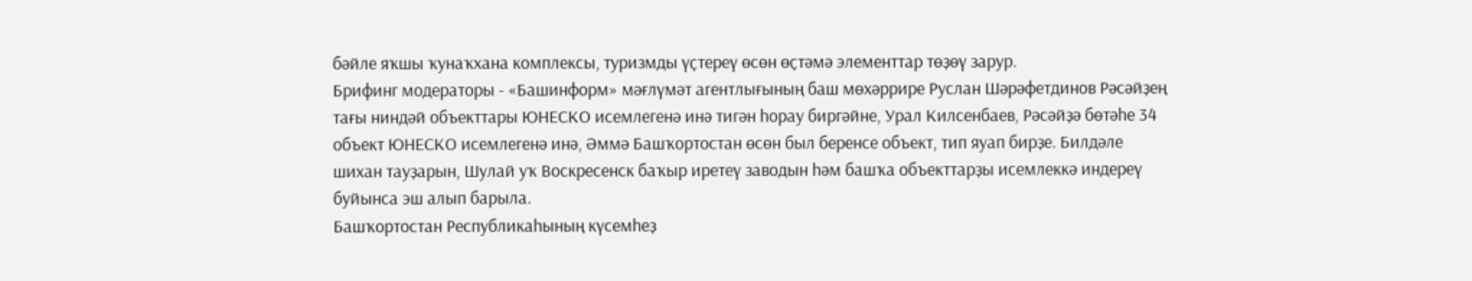бәйле яҡшы ҡунаҡхана комплексы, туризмды үҫтереү өсөн өҫтәмә элементтар төҙөү зарур.
Брифинг модераторы - «Башинформ» мәғлүмәт агентлығының баш мөхәррире Руслан Шәрәфетдинов Рәсәйҙең тағы ниндәй объекттары ЮНЕСКО исемлегенә инә тигән һорау биргәйне, Урал Килсенбаев, Рәсәйҙә бөтәһе 34 объект ЮНЕСКО исемлегенә инә, Әммә Башҡортостан өсөн был беренсе объект, тип яуап бирҙе. Билдәле шихан тауҙарын, Шулай уҡ Воскресенск баҡыр иретеү заводын һәм башҡа объекттарҙы исемлеккә индереү буйынса эш алып барыла.
Башҡортостан Республикаһының күсемһеҙ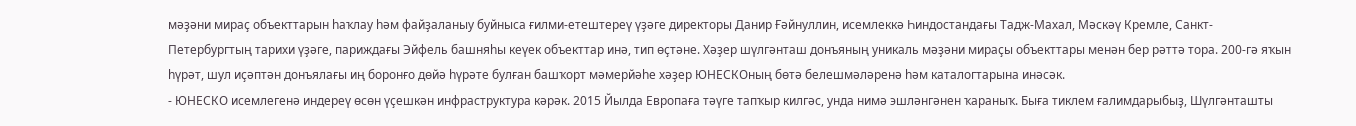мәҙәни мираҫ объекттарын һаҡлау һәм файҙаланыу буйныса ғилми-етештереү үҙәге директоры Данир Ғәйнуллин, исемлеккә Һиндостандағы Тадж-Махал, Мәскәү Кремле, Санкт-Петербургтың тарихи үҙәге, париждағы Эйфель башняһы кеүек объекттар инә, тип өҫтәне. Хәҙер шүлгәнташ донъяның уникаль мәҙәни мираҫы объекттары менән бер рәттә тора. 200-гә яҡын һүрәт, шул иҫәптән донъялағы иң боронғо дөйә һүрәте булған башҡорт мәмерйәһе хәҙер ЮНЕСКОның бөтә белешмәләренә һәм каталогтарына инәсәк.
- ЮНЕСКО исемлегенә индереү өсөн үҫешкән инфраструктура кәрәк. 2015 Йылда Европаға тәүге тапҡыр килгәс, унда нимә эшләнгәнен ҡараныҡ. Быға тиклем ғалимдарыбыҙ, Шүлгәнташты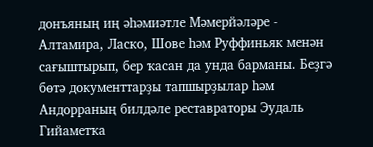донъяның иң әһәмиәтле Мәмерйәләре - Алтамира, Ласко, Шове һәм Руффиньяк менән сағыштырып, бер ҡасан да унда барманы. Беҙгә бөтә документтарҙы тапшырҙылар һәм Андорраның билдәле реставраторы Эудаль Гийаметҡа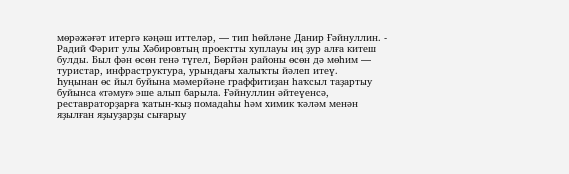мөрәжәғәт итергә кәңәш иттеләр, — тип һөйләне Данир Ғәйнуллин. - Радий Фәрит улы Хәбировтың проектты хуплауы иң ҙур алға китеш булды. Был фән өсөн генә түгел, Бөрйән районы өсөн дә мөһим — туристар, инфраструктура, урындағы халыҡты йәлеп итеү.
Һуңынан өс йыл буйына мәмерйәне граффитиҙан һаҡсыл таҙартыу буйынса «тәмуғ» эше алып барыла. Ғәйнуллин әйтеүенсә, реставраторҙарға ҡатын-ҡыҙ помадаһы һәм химик ҡәләм менән яҙылған яҙыуҙарҙы сығарыу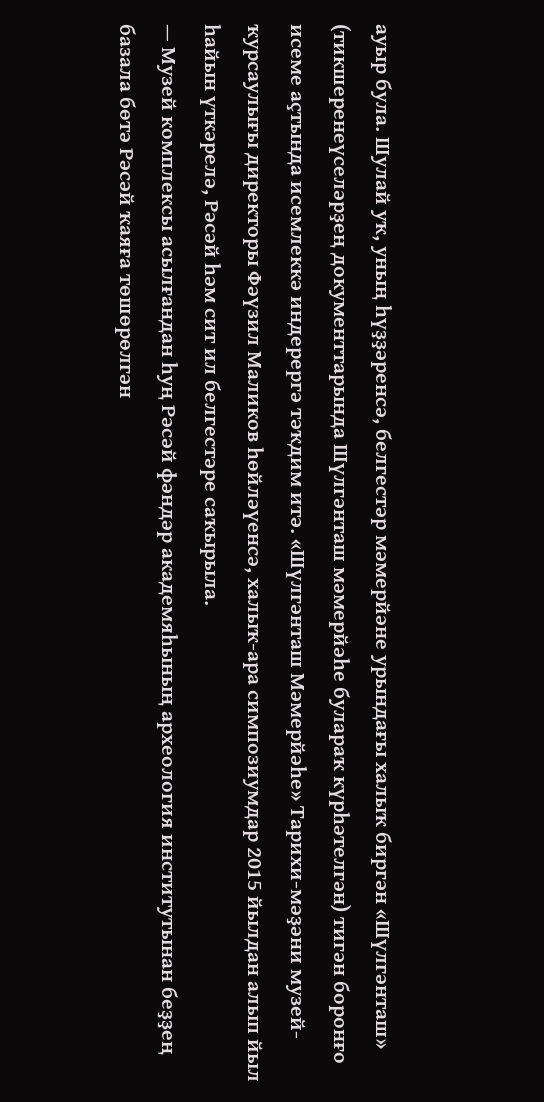ауыр була. Шулай уҡ, уның һүҙҙәренсә, белгестәр мәмерйәне урындағы халыҡ биргән «Шүлгәнташ» (тикшеренеүселәрҙең документтарында Шүлгәнташ мәмерйәһе булараҡ күрһәтелгән) тигән боронғо исеме аҫтында исемлеккә индерергә тәҡдим итә. «Шүлгәнташ Мәмерйәһе» Тарихи-мәҙәни музей-ҡурсаулығы директоры Фәүзил Маликов һөйләүенсә, халыҡ-ара симпозиумдар 2015 йылдан алып йыл һайын үткәрелә, Рәсәй һәм сит ил белгестәре саҡырыла.
— Музей комплексы асылғандан һуң Рәсәй фәндәр академяһының археология институтынан беҙҙең базала бөтә Рәсәй ҡаяға төшөрөлгән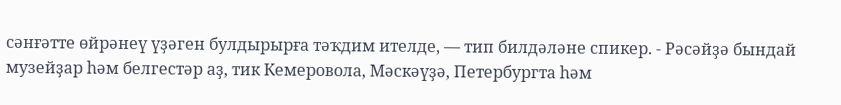сәнғәтте өйрәнеү үҙәген булдырырға тәҡдим ителде, — тип билдәләне спикер. - Рәсәйҙә бындай музейҙар һәм белгестәр аҙ, тик Кемеровола, Мәскәүҙә, Петербургта һәм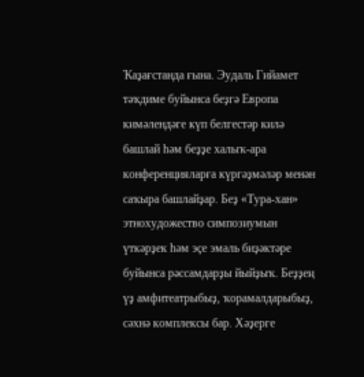Ҡаҙағстанда ғына. Эудаль Гийамет тәҡдиме буйынса беҙгә Европа кимәлендәге күп белгестәр килә башлай һәм беҙҙе халыҡ-ара конференцияларға күргәҙмәләр менән саҡыра башлайҙар. Беҙ «Тура-хан» этнохудожество симпозиумын үткәрҙек һәм эҫе эмаль биҙәктәре буйынса рәссамдарҙы йыйҙыҡ. Беҙҙең үҙ амфитеатрыбыҙ, ҡорамалдарыбыҙ, сәхнә комплексы бар. Хәҙерге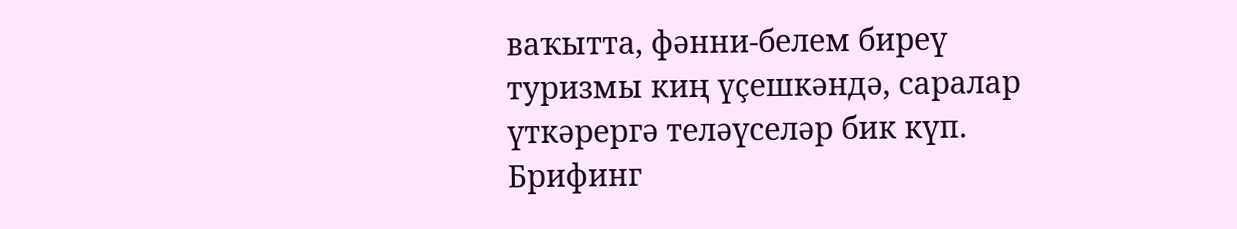ваҡытта, фәнни-белем биреү туризмы киң үҫешкәндә, саралар үткәрергә теләүселәр бик күп.
Брифинг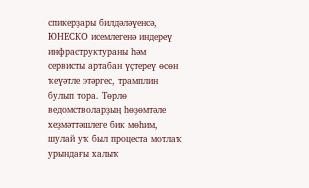спикерҙары билдәләүенсә, ЮНЕСКО исемлегенә индереү инфраструктураны һәм сервисты артабан үҫтереү өсөн ҡеүәтле этәргес, трамплин булып тора. Төрлө ведомстволарҙың һөҙөмтәле хеҙмәттәшлеге бик мөһим, шулай уҡ был процеста мотлаҡ урындағы халыҡ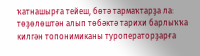ҡатнашырға тейеш, бөтә тармаҡтарҙа ла: төҙөлөштән алып төбәктә тарихи барлыҡҡа килгән топонимиканы туроператорҙарға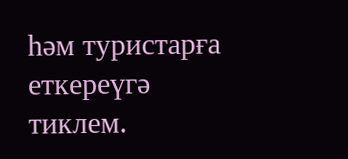һәм туристарға еткереүгә тиклем.